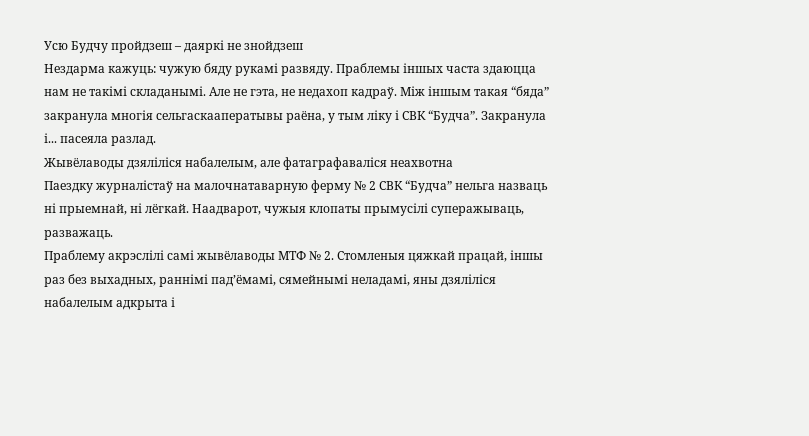Усю Будчу пройдзеш – даяркі не знойдзеш
Нездарма кажуць: чужую бяду рукамі развяду. Праблемы іншых часта здаюцца нам не такімі складанымі. Але не гэта, не недахоп кадраў. Між іншым такая “бяда” закранула многія сельгаскааператывы раёна, у тым ліку і СВК “Будча”. Закранула і... пасеяла разлад.
Жывёлаводы дзяліліся набалелым, але фатаграфаваліся неахвотна
Паездку журналістаў на малочнатаварную ферму № 2 СВК “Будча” нельга назваць ні прыемнай, ні лёгкай. Наадварот, чужыя клопаты прымусілі суперажываць, разважаць.
Праблему акрэслілі самі жывёлаводы МТФ № 2. Стомленыя цяжкай працай, іншы раз без выхадных, раннімі пад’ёмамі, сямейнымі неладамі, яны дзяліліся набалелым адкрыта і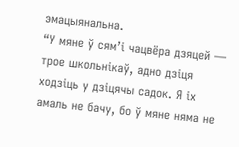эмацыянальна.
“У мяне ў сям’і чацвёра дзяцей — трое школьнікаў, адно дзіця ходзіць у дзіцячы садок. Я іх амаль не бачу, бо ў мяне няма не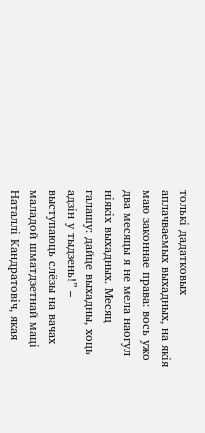толькі дадатковых аплачваемых выхадных, на якія маю законнае права: вось ужо два месяцы я не мела наогул ніякіх выхадных. Месяц галашу: дайце выхадны, хоць адзін у тыдзень!” – выступаюць слёзы на вачах маладой шматдзетнай маці Наталлі Кандратовіч, якая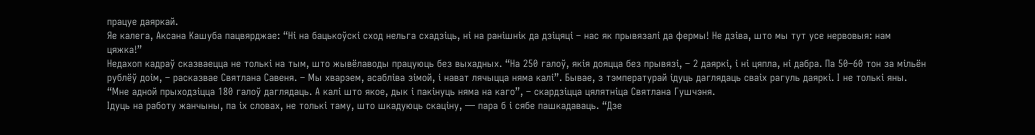працуе даяркай.
Яе калега, Аксана Кашуба пацвярджае: “Ні на бацькоўскі сход нельга схадзіць, ні на ранішнік да дзіцяці – нас як прывязалі да фермы! Не дзіва, што мы тут усе нервовыя: нам цяжка!”
Недахоп кадраў сказваецца не толькі на тым, што жывёлаводы працуюць без выхадных. “На 250 галоў, якія дояцца без прывязі, – 2 даяркі, і ні цяпла, ні дабра. Па 50–60 тон за мільён рублёў доім, – расказвае Святлана Савеня. – Мы хварэем, асабліва зімой, і нават лячыцца няма калі”. Бывае, з тэмпературай ідуць даглядаць сваіх рагуль даяркі. І не толькі яны. “Мне адной прыходзіцца 180 галоў даглядаць. А калі што якое, дык і пакінуць няма на каго”, – скардзіцца цялятніца Святлана Гушчэня.
Ідуць на работу жанчыны, па іх словах, не толькі таму, што шкадуюць скаціну, — пара б і сябе пашкадаваць. “Дзе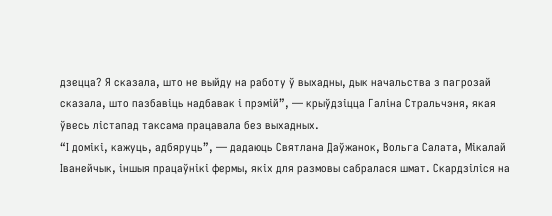дзецца? Я сказала, што не выйду на работу ў выхадны, дык начальства з пагрозай сказала, што пазбавіць надбавак і прэмій”, — крыўдзіцца Галіна Стральчэня, якая ўвесь лістапад таксама працавала без выхадных.
“І домікі, кажуць, адбяруць”, — дадаюць Святлана Даўжанок, Вольга Салата, Мікалай Іванейчык, іншыя працаўнікі фермы, якіх для размовы сабралася шмат. Скардзіліся на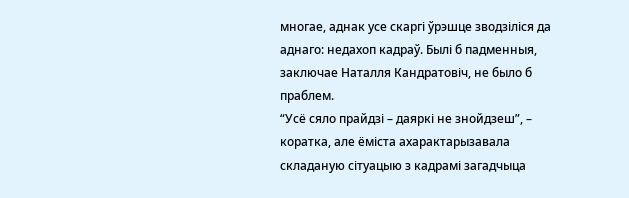многае, аднак усе скаргі ўрэшце зводзіліся да аднаго: недахоп кадраў. Былі б падменныя, заключае Наталля Кандратовіч, не было б праблем.
“Усё сяло прайдзі – даяркі не знойдзеш”, – коратка, але ёміста ахарактарызавала складаную сітуацыю з кадрамі загадчыца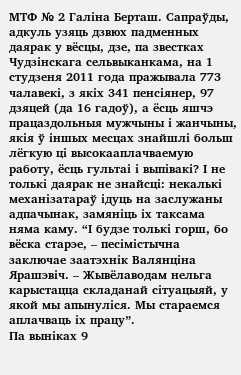МТФ № 2 Галіна Берташ. Сапраўды, адкуль узяць дзвюх падменных даярак у вёсцы, дзе, па звестках Чудзінскага сельвыканкама, на 1 студзеня 2011 года пражывала 773 чалавекі, з якіх 341 пенсіянер, 97 дзяцей (да 16 гадоў), а ёсць яшчэ працаздольныя мужчыны і жанчыны, якія ў іншых месцах знайшлі больш лёгкую ці высокааплачваемую работу, ёсць гультаі і выпівакі? І не толькі даярак не знайсці: некалькі механізатараў ідуць на заслужаны адпачынак, замяніць іх таксама няма каму. “І будзе толькі горш, бо вёска старэе, – песімістычна заключае заатэхнік Валянціна Ярашэвіч. – Жывёлаводам нельга карыстацца складанай сітуацыяй, у якой мы апынуліся. Мы стараемся аплачваць іх працу”.
Па выніках 9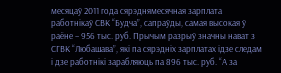месяцаў 2011 года сярэднямесячная зарплата работнікаў СВК “Будча”, сапраўды, самая высокая ў раёне – 956 тыс. руб. Прычым разрыў значны нават з СГВК “Любашава”, які па сярэдніх зарплатах ідзе следам і дзе работнікі зарабляюць па 896 тыс. руб. “А за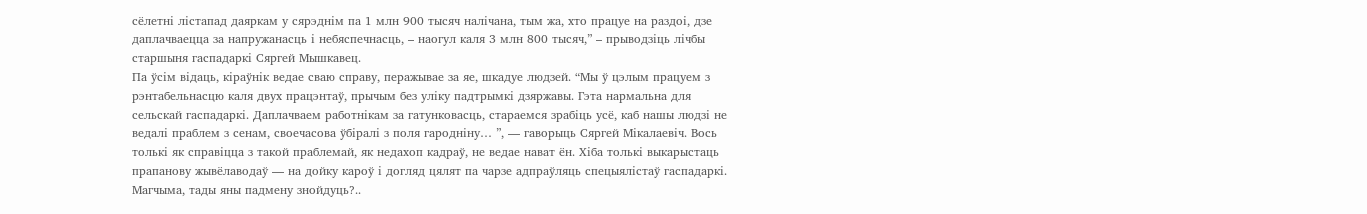сёлетні лістапад даяркам у сярэднім па 1 млн 900 тысяч налічана, тым жа, хто працуе на раздоі, дзе даплачваецца за напружанасць і небяспечнасць, – наогул каля 3 млн 800 тысяч,” – прыводзіць лічбы старшыня гаспадаркі Сяргей Мышкавец.
Па ўсім відаць, кіраўнік ведае сваю справу, перажывае за яе, шкадуе людзей. “Мы ў цэлым працуем з рэнтабельнасцю каля двух працэнтаў, прычым без уліку падтрымкі дзяржавы. Гэта нармальна для сельскай гаспадаркі. Даплачваем работнікам за гатунковасць, стараемся зрабіць усё, каб нашы людзі не ведалі праблем з сенам, своечасова ўбіралі з поля гародніну… ”, — гаворыць Сяргей Мікалаевіч. Вось толькі як справіцца з такой праблемай, як недахоп кадраў, не ведае нават ён. Хіба толькі выкарыстаць прапанову жывёлаводаў — на дойку кароў і догляд цялят па чарзе адпраўляць спецыялістаў гаспадаркі. Магчыма, тады яны падмену знойдуць?..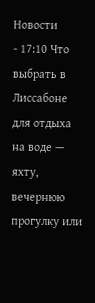Новости
- 17:10 Что выбрать в Лиссабоне для отдыха на воде — яхту, вечернюю прогулку или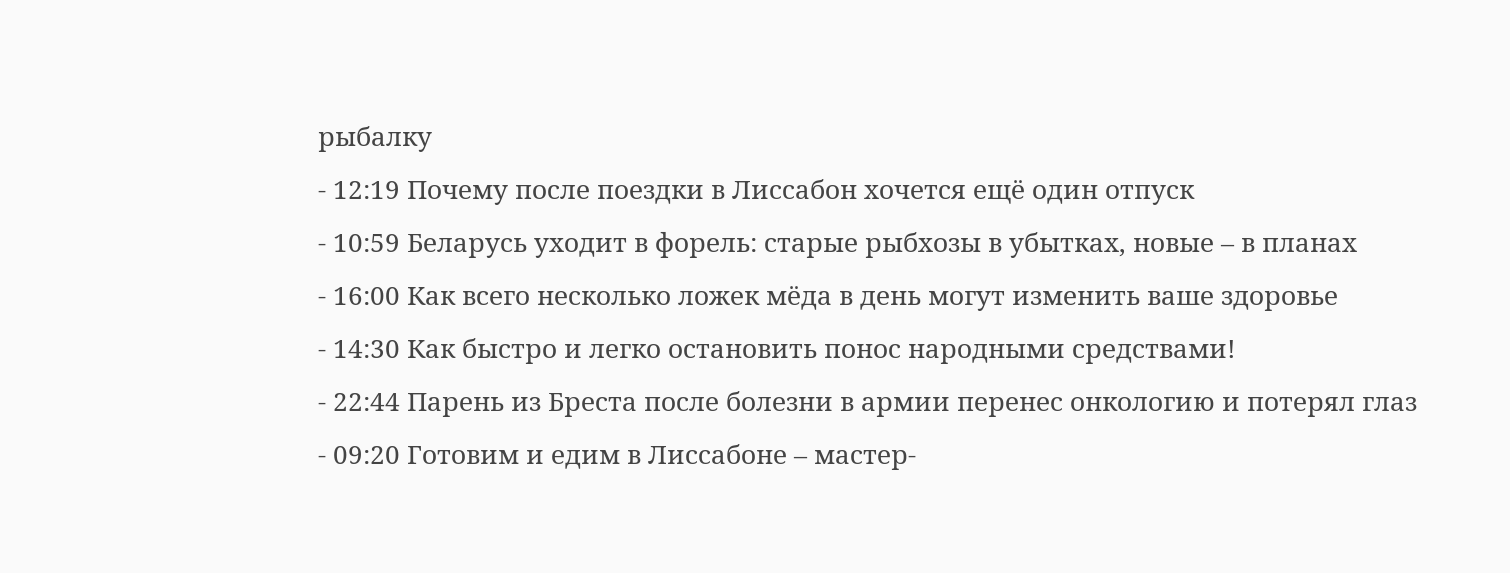рыбалку
- 12:19 Почему после поездки в Лиссабон хочется ещё один отпуск
- 10:59 Беларусь уходит в форель: старые рыбхозы в убытках, новые – в планах
- 16:00 Как всего несколько ложек мёда в день могут изменить ваше здоровье
- 14:30 Как быстро и легко остановить понос народными средствами!
- 22:44 Парень из Бреста после болезни в армии перенес онкологию и потерял глаз
- 09:20 Готовим и едим в Лиссабоне – мастер-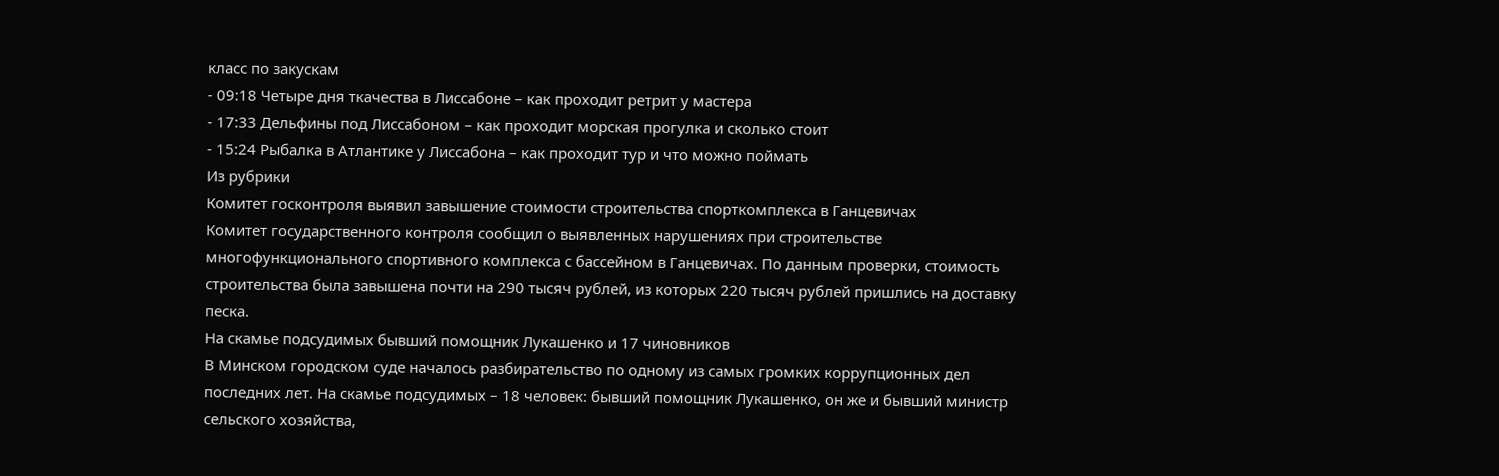класс по закускам
- 09:18 Четыре дня ткачества в Лиссабоне – как проходит ретрит у мастера
- 17:33 Дельфины под Лиссабоном – как проходит морская прогулка и сколько стоит
- 15:24 Рыбалка в Атлантике у Лиссабона – как проходит тур и что можно поймать
Из рубрики
Комитет госконтроля выявил завышение стоимости строительства спорткомплекса в Ганцевичах
Комитет государственного контроля сообщил о выявленных нарушениях при строительстве многофункционального спортивного комплекса с бассейном в Ганцевичах. По данным проверки, стоимость строительства была завышена почти на 290 тысяч рублей, из которых 220 тысяч рублей пришлись на доставку песка.
На скамье подсудимых бывший помощник Лукашенко и 17 чиновников
В Минском городском суде началось разбирательство по одному из самых громких коррупционных дел последних лет. На скамье подсудимых – 18 человек: бывший помощник Лукашенко, он же и бывший министр сельского хозяйства,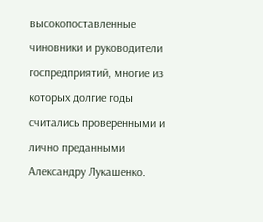высокопоставленные чиновники и руководители госпредприятий, многие из которых долгие годы считались проверенными и лично преданными Александру Лукашенко.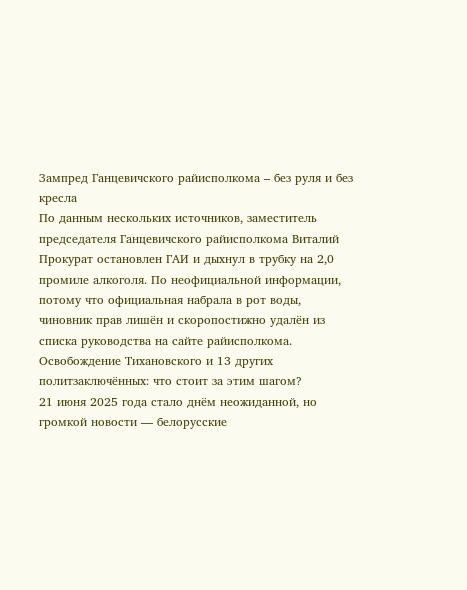Зампред Ганцевичского райисполкома – без руля и без кресла
По данным нескольких источников, заместитель председателя Ганцевичского райисполкома Виталий Прокурат остановлен ГАИ и дыхнул в трубку на 2,0 промиле алкоголя. По неофициальной информации, потому что официальная набрала в рот воды, чиновник прав лишён и скоропостижно удалён из списка руководства на сайте райисполкома.
Освобождение Тихановского и 13 других политзаключённых: что стоит за этим шагом?
21 июня 2025 года стало днём неожиданной, но громкой новости — белорусские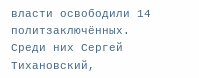власти освободили 14 политзаключённых. Среди них Сергей Тихановский,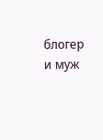блогер и муж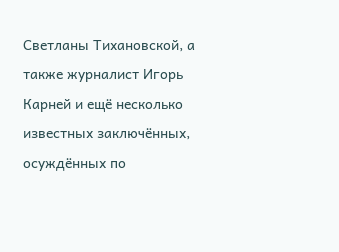Светланы Тихановской, а также журналист Игорь Карней и ещё несколько известных заключённых, осуждённых по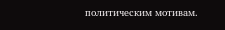политическим мотивам.